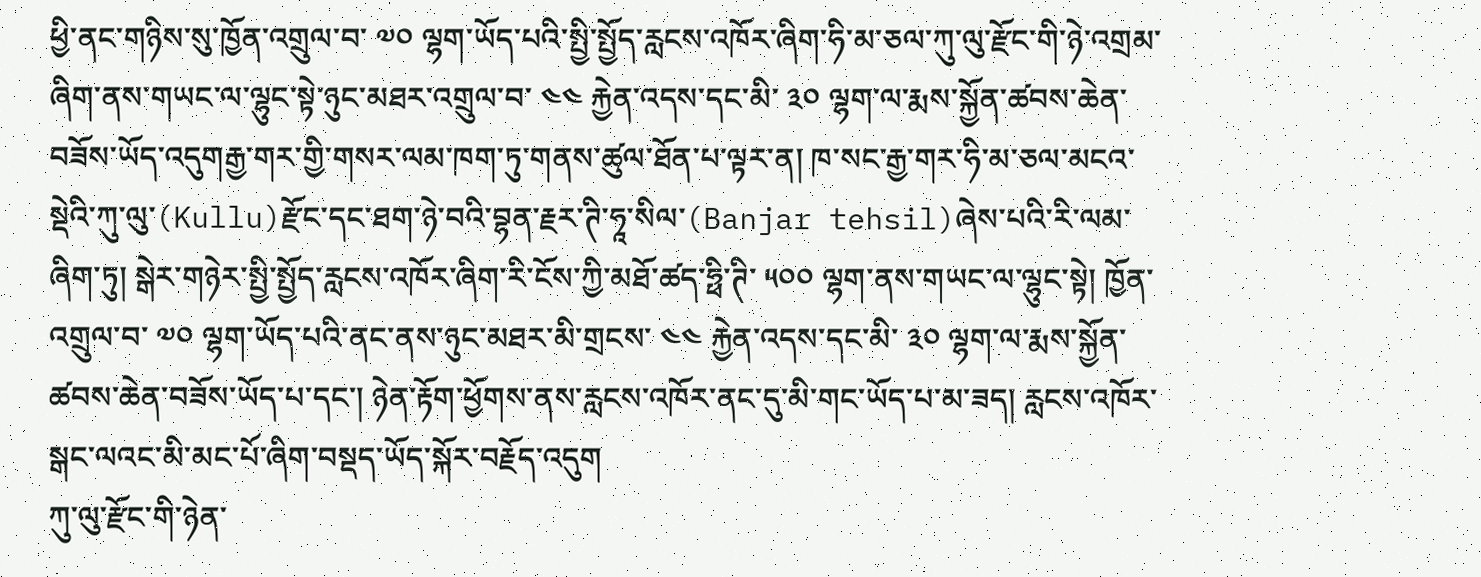ཕྱི་ནང་གཉིས་སུ་ཁྱོན་འགྲུལ་བ་ ༧༠ ལྷག་ཡོད་པའི་སྤྱི་སྤྱོད་རླངས་འཁོར་ཞིག་ཧི་མ་ཅལ་ཀུ་ལུ་རྫོང་གི་ཉེ་འགྲམ་ཞིག་ནས་གཡང་ལ་ལྷུང་སྟེ་ཉུང་མཐར་འགྲུལ་བ་ ༤༤ རྐྱེན་འདས་དང་མི་ ༣༠ ལྷག་ལ་རྨས་སྐྱོན་ཚབས་ཆེན་བཟོས་ཡོད་འདུགརྒྱ་གར་གྱི་གསར་ལམ་ཁག་ཏུ་གནས་ཚུལ་ཐོན་པ་ལྟར་ན། ཁ་སང་རྒྱ་གར་ཧི་མ་ཅལ་མངའ་སྡེའི་ཀུ་ལུ་(Kullu)རྫོང་དང་ཐག་ཉེ་བའི་བྷན་རྗར་ཊི་ཧཱ་སིལ་(Banjar tehsil)ཞེས་པའི་རི་ལམ་ཞིག་ཏུ། སྒེར་གཉེར་སྤྱི་སྤྱོད་རླངས་འཁོར་ཞིག་རི་ངོས་ཀྱི་མཐོ་ཚད་ཧྥི་ཊི་ ༥༠༠ ལྷག་ནས་གཡང་ལ་ལྷུང་སྟེ། ཁྱོན་འགྲུལ་བ་ ༧༠ ལྷག་ཡོད་པའི་ནང་ནས་ཉུང་མཐར་མི་གྲངས་ ༤༤ རྐྱེན་འདས་དང་མི་ ༣༠ ལྷག་ལ་རྨས་སྐྱོན་ཚབས་ཆེན་བཟོས་ཡོད་པ་དང་། ཉེན་རྟོག་ཕྱོགས་ནས་རླངས་འཁོར་ནང་དུ་མི་གང་ཡོད་པ་མ་ཟད། རླངས་འཁོར་སྒང་ལའང་མི་མང་པོ་ཞིག་བསྡད་ཡོད་སྐོར་བརྗོད་འདུག
ཀུ་ལུ་རྫོང་གི་ཉེན་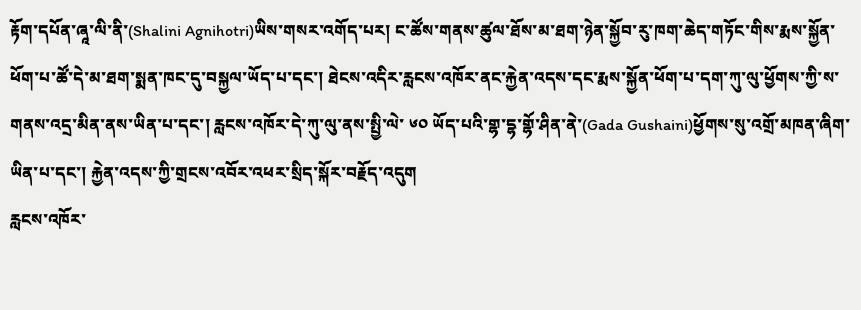རྟོག་དཔོན་ཞཱ་ལི་ནི་(Shalini Agnihotri)ཡིས་གསར་འགོད་པར། ང་ཚོས་གནས་ཚུལ་ཐོས་མ་ཐག་ཉེན་སྐྱོབ་རུ་ཁག་ཆེད་གཏོང་གིས་རྨས་སྐྱོན་ཕོག་པ་ཚོ་དེ་མ་ཐག་སྨན་ཁང་དུ་བསྐྱལ་ཡོད་པ་དང་། ཐེངས་འདིར་རླངས་འཁོར་ནང་རྐྱེན་འདས་དང་རྨས་སྐྱོན་ཕོག་པ་དག་ཀུ་ལུ་ཕྱོགས་ཀྱི་ས་གནས་འདྲ་མིན་ནས་ཡིན་པ་དང་། རླངས་འཁོར་དེ་ཀུ་ལུ་ནས་སྤྱི་ལེ་ ༦༠ ཡོད་པའི་གྷ་དྷ་གྷོ་ཤིན་ནེ་(Gada Gushaini)ཕྱོགས་སུ་འགྲོ་མཁན་ཞིག་ཡིན་པ་དང་། རྐྱེན་འདས་ཀྱི་གྲངས་འབོར་འཕར་སྲིད་སྐོར་བརྗོད་འདུག
རླངས་འཁོར་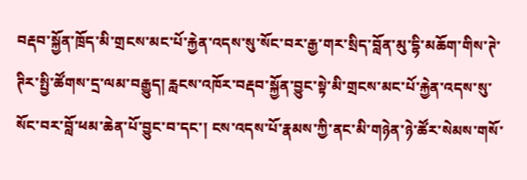བརྡབ་སྐྱོན་ཁྲོད་མི་གྲངས་མང་པོ་རྐྱེན་འདས་སུ་སོང་བར་རྒྱ་གར་སྲིད་བློན་མུ་དྷི་མཆོག་གིས་ཊེ་ཊིར་སྤྱི་ཚོགས་དྲ་ལམ་བརྒྱུད། རླངས་འཁོར་བརྡབ་སྐྱོན་བྱུང་སྟེ་མི་གྲངས་མང་པོ་རྐྱེན་འདས་སུ་སོང་བར་བློ་ཕམ་ཆེན་པོ་བྱུང་བ་དང་། ངས་འདས་པོ་རྣམས་ཀྱི་ནང་མི་གཉེན་ཉེ་ཚོར་སེམས་གསོ་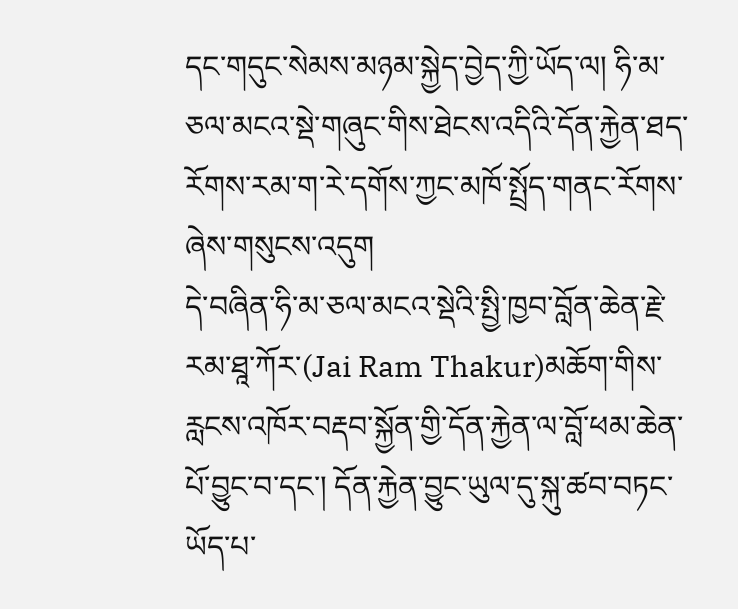དང་གདུང་སེམས་མཉམ་སྐྱེད་བྱེད་ཀྱི་ཡོད་ལ། ཧི་མ་ཅལ་མངའ་སྡེ་གཞུང་གིས་ཐེངས་འདིའི་དོན་རྐྱེན་ཐད་རོགས་རམ་ག་རེ་དགོས་ཀྱང་མཁོ་སྤྲོད་གནང་རོགས་ཞེས་གསུངས་འདུག
དེ་བཞིན་ཧི་མ་ཅལ་མངའ་སྡེའི་སྤྱི་ཁྱབ་བློན་ཆེན་རྗེ་རམ་ཐཱ་ཀོར་(Jai Ram Thakur)མཆོག་གིས་རླངས་འཁོར་བརྡབ་སྐྱོན་གྱི་དོན་རྐྱེན་ལ་བློ་ཕམ་ཆེན་པོ་བྱུང་བ་དང་། དོན་རྐྱེན་བྱུང་ཡུལ་དུ་སྐུ་ཚབ་བཏང་ཡོད་པ་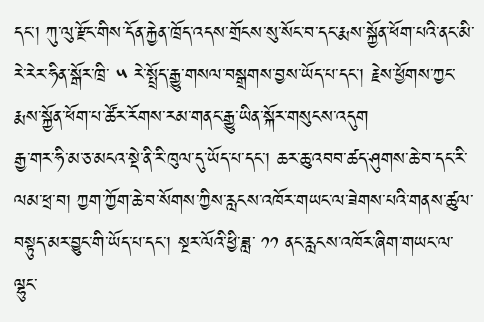དང་། ཀུ་ལུ་རྫོང་གིས་དོན་རྐྱེན་ཁྲོད་འདས་གྲོངས་སུ་སོང་བ་དང་རྨས་སྐྱོན་ཕོག་པའི་ནང་མི་རེ་རེར་ཧིན་སྒོར་ཁྲི་ ༥ རེ་སྤྲོད་རྒྱུ་གསལ་བསྒྲགས་བྱས་ཡོད་པ་དང་། རྗེས་ཕྱོགས་ཀྱང་རྨས་སྐྱོན་ཕོག་པ་ཚོར་རོགས་རམ་གནང་རྒྱུ་ཡིན་སྐོར་གསུངས་འདུག
རྒྱ་གར་ཧི་མ་ཅ་མངའ་སྡེ་ནི་རི་ཁུལ་དུ་ཡོད་པ་དང་། ཆར་ཆུ་འབབ་ཚད་ཤུགས་ཆེ་བ་དང་རི་ལམ་ཕྲ་བ། ཀྱག་ཀྱོག་ཆེ་བ་སོགས་ཀྱིས་རླངས་འཁོར་གཡང་ལ་ཟེགས་པའི་གནས་ཚུལ་བསྟུད་མར་བྱུང་གི་ཡོད་པ་དང་། སྔར་ལོའི་ཕྱི་ཟླ་ ༡༡ ནང་རླངས་འཁོར་ཞིག་གཡང་ལ་ལྷུང་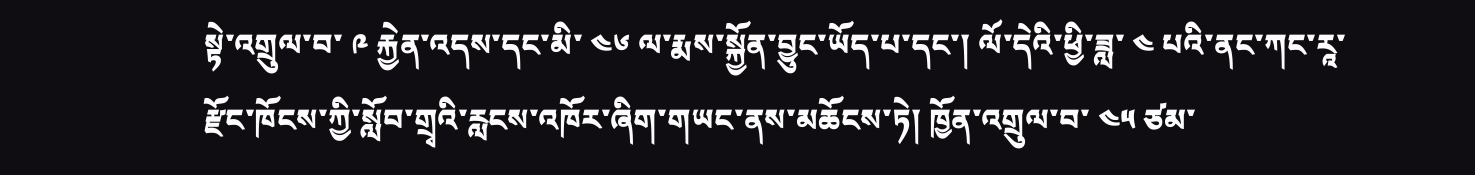སྟེ་འགྲུལ་བ་ ༩ རྐྱེན་འདས་དང་མི་ ༤༦ ལ་རྨས་སྐྱོན་བྱུང་ཡོད་པ་དང་། ལོ་དེའི་ཕྱི་ཟླ་ ༤ པའི་ནང་ཀང་རཱ་རྫོང་ཁོངས་ཀྱི་སློབ་གྲྭའི་རླངས་འཁོར་ཞིག་གཡང་ནས་མཆོངས་ཏེ། ཁྱོན་འགྲུལ་བ་ ༤༥ ཙམ་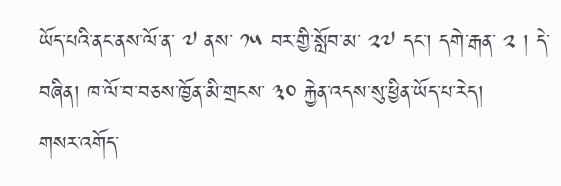ཡོད་པའི་ནང་ནས་ལོ་ན་ ༧ ནས་ ༡༥ བར་གྱི་སློབ་མ་ ༢༧ དང་། དགེ་རྒན་ ༢ ། དེ་བཞིན། ཁ་ལོ་བ་བཅས་ཁྱོན་མི་གྲངས་ ༣༠ རྐྱེན་འདས་སུ་ཕྱིན་ཡོད་པ་རེད།
གསར་འགོད་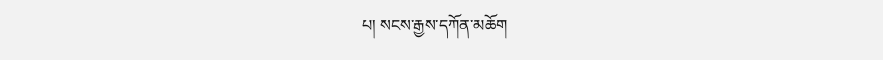པ། སངས་རྒྱས་དཀོན་མཆོག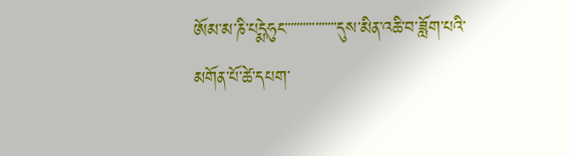ཨོམ་མ་ཎི་པདྨེཧུང་་་་་་་་་་་་་་་་་དུས་མིན་འཆི་བ་ཟློག་པའི་
མགོན་པོ་ཚེ་དཔག་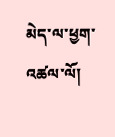མེད་ལ་ཕྱག་འཚལ་ལོ།